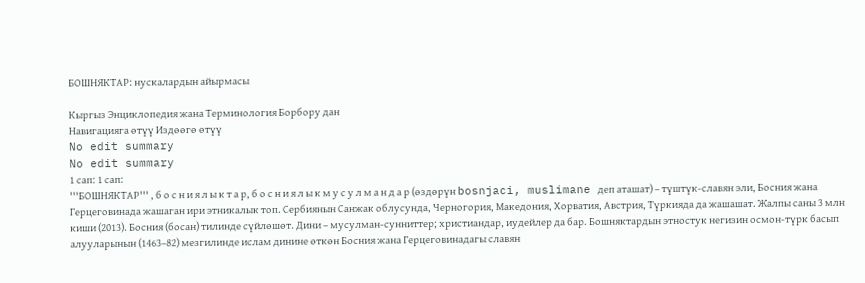БОШНЯКТАР: нускалардын айырмасы

Кыргыз Энциклопедия жана Терминология Борбору дан
Навигацияга өтүү Издөөгө өтүү
No edit summary
No edit summary
1 сап: 1 сап:
'''БОШНЯКТАР''' , б о с н и я л ы к т а р, б о с н и я л ы к м у с у л м а н д а р (өздөрүн bosnjaci, muslimane деп аташат) – түштүк-славян эли, Босния жана Герцеговинада жашаган ири этникалык топ. Сербиянын Санжак облусунда, Черногория, Македония, Хорватия, Австрия, Түркияда да жашашат. Жалпы саны 3 млн киши (2013). Босния (босан) тилинде сүйлөшөт. Дини – мусулман-сунниттер; христиандар, иудейлер да бар. Бошняктардын этностук негизин осмон-түрк басып алууларынын (1463–82) мезгилинде ислам динине өткөн Босния жана Герцеговинадагы славян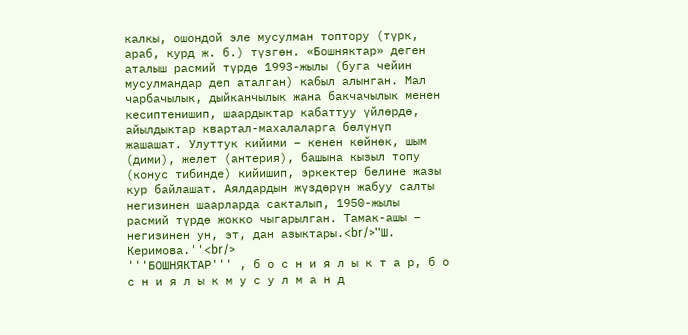калкы, ошондой эле мусулман топтору (түрк, араб, курд ж. б.) түзгөн. «Бошняктар» деген аталыш расмий түрдө 1993-жылы (буга чейин мусулмандар деп аталган) кабыл алынган. Мал чарбачылык, дыйканчылык жана бакчачылык менен кесиптенишип, шаардыктар кабаттуу үйлөрдө, айылдыктар квартал-махалаларга бөлүнүп жашашат. Улуттук кийими – кенен көйнөк, шым (дими), желет (антерия), башына кызыл топу (конус тибинде) кийишип, эркектер белине жазы кур байлашат. Аялдардын жүздөрүн жабуу салты негизинен шаарларда сакталып, 1950-жылы  расмий түрдө жокко чыгарылган. Тамак-ашы – негизинен ун, эт, дан азыктары.<br/>''Ш. Керимова.''<br/>
'''БОШНЯКТАР''' , б о с н и я л ы к т а р, б о с н и я л ы к м у с у л м а н д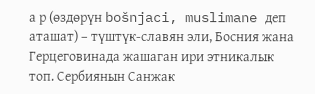а р (өздөрүн bošnjaci, muslimane деп аташат) – түштүк-славян эли, Босния жана Герцеговинада жашаган ири этникалык топ. Сербиянын Санжак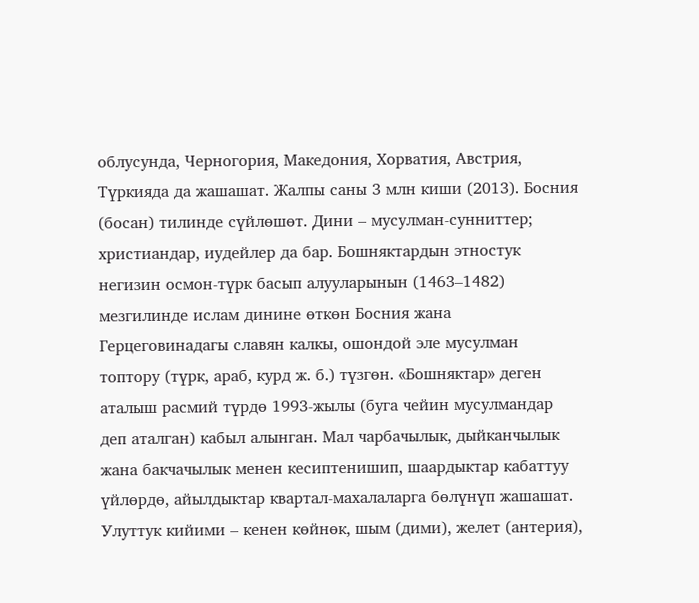облусунда, Черногория, Македония, Хорватия, Австрия, Түркияда да жашашат. Жалпы саны 3 млн киши (2013). Босния (босан) тилинде сүйлөшөт. Дини – мусулман-сунниттер; христиандар, иудейлер да бар. Бошняктардын этностук негизин осмон-түрк басып алууларынын (1463–1482) мезгилинде ислам динине өткөн Босния жана Герцеговинадагы славян калкы, ошондой эле мусулман топтору (түрк, араб, курд ж. б.) түзгөн. «Бошняктар» деген аталыш расмий түрдө 1993-жылы (буга чейин мусулмандар деп аталган) кабыл алынган. Мал чарбачылык, дыйканчылык жана бакчачылык менен кесиптенишип, шаардыктар кабаттуу үйлөрдө, айылдыктар квартал-махалаларга бөлүнүп жашашат. Улуттук кийими – кенен көйнөк, шым (дими), желет (антерия),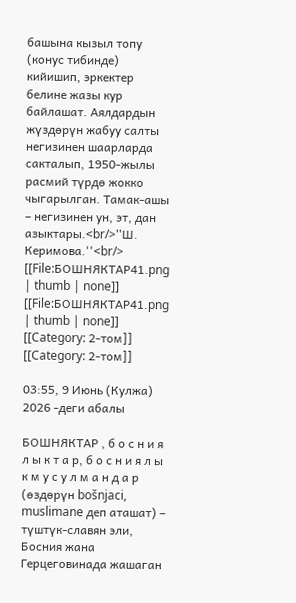башына кызыл топу (конус тибинде) кийишип, эркектер белине жазы кур байлашат. Аялдардын жүздөрүн жабуу салты негизинен шаарларда сакталып, 1950-жылы  расмий түрдө жокко чыгарылган. Тамак-ашы – негизинен ун, эт, дан азыктары.<br/>''Ш. Керимова.''<br/>
[[File:БОШНЯКТАР41.png | thumb | none]]
[[File:БОШНЯКТАР41.png | thumb | none]]
[[Category: 2-том]]
[[Category: 2-том]]

03:55, 9 Июнь (Кулжа) 2026 -деги абалы

БОШНЯКТАР , б о с н и я л ы к т а р, б о с н и я л ы к м у с у л м а н д а р (өздөрүн bošnjaci, muslimane деп аташат) – түштүк-славян эли, Босния жана Герцеговинада жашаган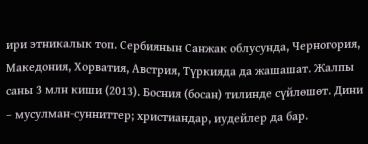ири этникалык топ. Сербиянын Санжак облусунда, Черногория, Македония, Хорватия, Австрия, Түркияда да жашашат. Жалпы саны 3 млн киши (2013). Босния (босан) тилинде сүйлөшөт. Дини – мусулман-сунниттер; христиандар, иудейлер да бар.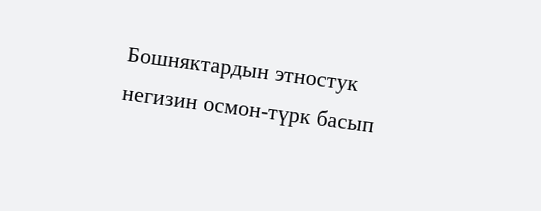Бошняктардын этностук негизин осмон-түрк басып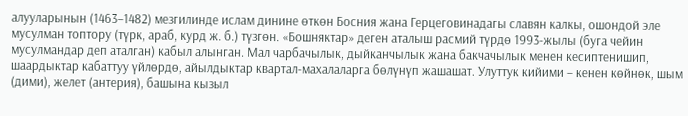алууларынын (1463–1482) мезгилинде ислам динине өткөн Босния жана Герцеговинадагы славян калкы, ошондой эле мусулман топтору (түрк, араб, курд ж. б.) түзгөн. «Бошняктар» деген аталыш расмий түрдө 1993-жылы (буга чейин мусулмандар деп аталган) кабыл алынган. Мал чарбачылык, дыйканчылык жана бакчачылык менен кесиптенишип, шаардыктар кабаттуу үйлөрдө, айылдыктар квартал-махалаларга бөлүнүп жашашат. Улуттук кийими – кенен көйнөк, шым (дими), желет (антерия), башына кызыл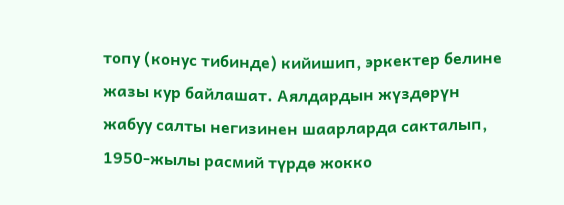топу (конус тибинде) кийишип, эркектер белине жазы кур байлашат. Аялдардын жүздөрүн жабуу салты негизинен шаарларда сакталып, 1950-жылы расмий түрдө жокко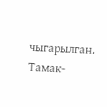чыгарылган. Тамак-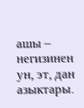ашы – негизинен ун, эт, дан азыктары.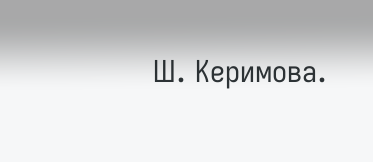Ш. Керимова.